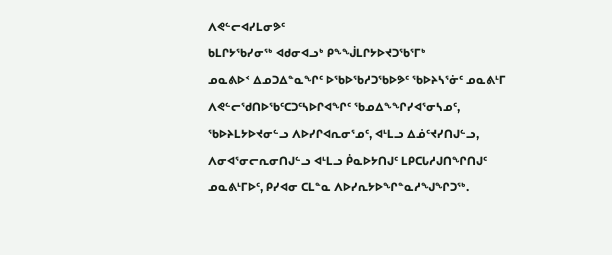ᐱᕙᓪᓕᐊᓯᒪᓂᕗᑦ
ᑲᒪᒋᔭᖃᓯᓂᖅ ᐊᑯᓂᐊᓗᒃ ᑭᖕᖒᒪᒋᔭᐅᔪᑐᖃᕐᒥᒃ
ᓄᓇᕕᐅᑉ ᐃᓄᑐᐃᓐᓇᖏᑦ ᐅᖃᐅᖃᓱᑐᖃᐅᕗᑦ ᖃᐅᔨᓴᕐᓃᑦ ᓄᓇᕕᒻᒥ ᐱᕙᓪᓕᖁᑎᐅᖃᑦᑕᑐᑦᓴᐅᒋᐊᖏᑦ ᖃᓄᐃᖕᖏᓯᐊᕐᓂᓴᓄᑦ, ᖃᐅᔨᒪᔭᐅᔪᓂᓪᓗ ᐱᐅᓯᒋᐊᕆᓂᕐᓄᑦ, ᐊᒻᒪᓗ ᐃᓅᑦᔪᓯᑎᒍᓪᓗ, ᐱᓂᐊᕐᓂᓕᕆᓂᑎᒍᓪᓗ ᐊᒻᒪᓗ ᑮᓇᐅᔭᑎᒍᑦ ᒪᑭᑕᒐᓱᒍᑎᖏᑎᒍᑦ ᓄᓇᕕᒻᒥᐅᑦ, ᑭᓯᐊᓂ ᑕᒪᓐᓇ ᐱᐅᓯᕆᔭᐅᖏᓐᓇᓱᖑᖏᑐᖅ.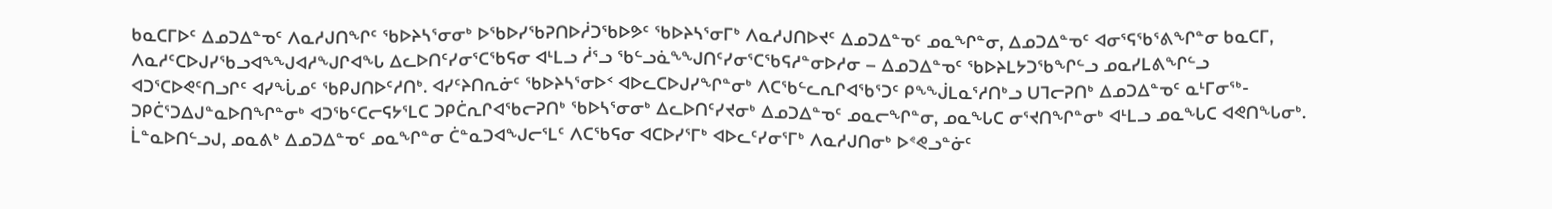ᑲᓇᑕᒥᐅᑦ ᐃᓄᑐᐃᓐᓀᑦ ᐱᓇᓱᒍᑎᖏᑦ ᖃᐅᔨᓴᕐᓂᓂᒃ ᐅᖃᐅᓯᖃᕈᑎᐅᓲᑐᖃᐅᕗᑦ ᖃᐅᔨᓴᕐᓂᒥᒃ ᐱᓇᓱᒍᑎᐅᔪᑦ ᐃᓄᑐᐃᓐᓀᑦ ᓄᓇᖏᓐᓂ, ᐃᓄᑐᐃᓐᓀᑦ ᐊᓂᕐᕋᖃᕐᕕᖏᓐᓂ ᑲᓇᑕᒥ, ᐱᓇᓱᑦᑕᐅᒍᓯᖃᓗᐊᖕᖑᐊᓱᖑᒋᐊᖓ ᐃᓚᐅᑎᑦᓯᓂᕐᑕᖃᕋᓂ ᐊᒻᒪᓗ ᓲᕐᓗ ᖃᓪᓗᓈᖕᖑᑎᑦᓯᓂᕐᑕᖃᕋᓱᓐᓂᐅᓱᓂ – ᐃᓄᑐᐃᓐᓀᑦ ᖃᐅᔨᒪᔭᑐᖃᖏᓪᓗ ᓄᓇᓯᒪᕕᖏᓪᓗ ᐊᑐᕐᑕᐅᕙᑦᑎᓗᒋᑦ ᐊᓯᖔᓄᑦ ᖃᑭᒍᑎᐅᑦᓱᑎᒃ. ᐊᓯᑦᔨᑎᕆᓃᑦ ᖃᐅᔨᓴᕐᓂᐅᑉ ᐊᐅᓚᑕᐅᒍᓯᖏᓐᓂᒃ ᐱᑕᖃᓪᓚᕆᒋᐊᖃᕐᑐᑦ ᑭᖕᖒᒪᓇᕐᓱᑎᒃᓗ ᑌᒣᓕᕈᑎᒃ ᐃᓄᑐᐃᓐᓀᑦ ᓇᒻᒥᓂᖅ-ᑐᑭᑖᕐᑐᐃᒍᓐᓇᐅᑎᖏᓐᓂᒃ ᐊᑐᖃᑦᑕᓕᕋᔭᕐᒪᑕ ᑐᑭᑖᕆᒋᐊᖃᓕᕈᑎᒃ ᖃᐅᓴᕐᓂᓂᒃ ᐃᓚᐅᑎᑦᓯᔪᓂᒃ ᐃᓄᑐᐃᓐᓀᑦ ᓄᓇᓕᖏᓐᓂ, ᓄᓇᖓᑕ ᓂᕐᔪᑎᖏᓐᓂᒃ ᐊᒻᒪᓗ ᓄᓇᖓᑕ ᐊᕙᑎᖓᓂᒃ.
ᒫᓐᓇᐅᑎᓪᓗᒍ, ᓄᓇᕕᒃ ᐃᓄᑐᐃᓐᓀᑦ ᓄᓇᖏᓐᓂ ᑖᓐᓇᑐᐊᖑᓕᕐᒪᑦ ᐱᑕᖃᕋᓂ ᐊᑕᐅᓯᕐᒥᒃ ᐊᐅᓚᑦᓯᓂᕐᒥᒃ ᐱᓇᓱᒍᑎᓂᒃ ᐅᕝᕙᓗᓐᓃᑦ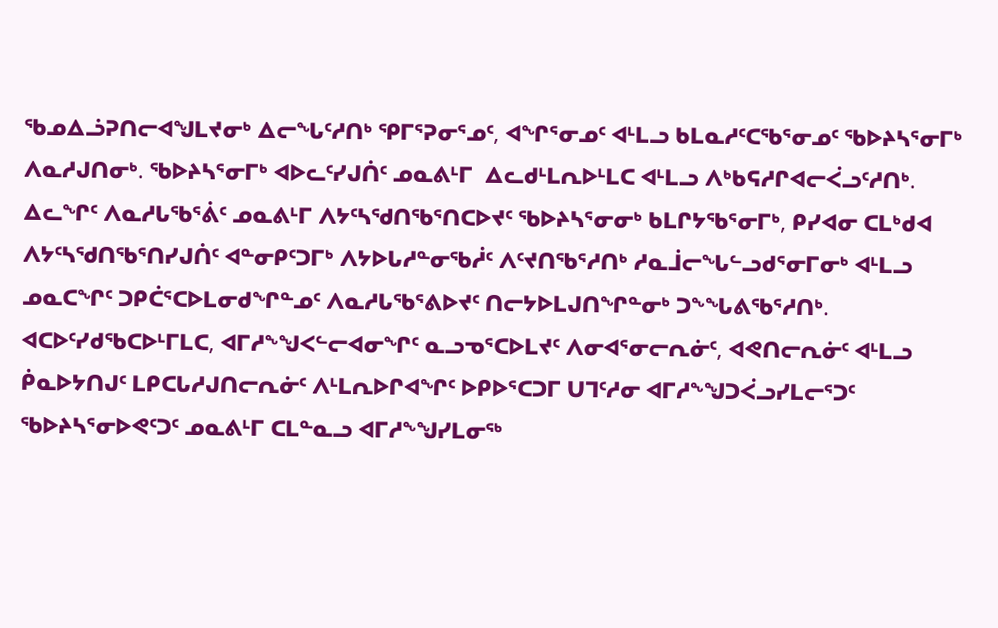ᖃᓄᐃᓘᕈᑎᓕᐊᖑᒪᔪᓂᒃ ᐃᓕᖓᑦᓱᑎᒃ ᕿᒥᕐᕈᓂᕐᓄᑦ, ᐊᖏᕐᓂᓄᑦ ᐊᒻᒪᓗ ᑲᒪᓇᓱᑦᑕᖃᕐᓂᓄᑦ ᖃᐅᔨᓴᕐᓂᒥᒃ ᐱᓇᓱᒍᑎᓂᒃ. ᖃᐅᔨᓴᕐᓂᒥᒃ ᐊᐅᓚᑦᓯᒍᑏᑦ ᓄᓇᕕᒻᒥ  ᐃᓚᑯᒻᒪᕆᐅᒻᒪᑕ ᐊᒻᒪᓗ ᐱᒃᑲᕋᓱᒋᐊᓕᐹᓗᑦᓱᑎᒃ. ᐃᓚᖏᑦ ᐱᓇᓱᒐᖃᕐᕖᑦ ᓄᓇᕕᒻᒥ ᐱᔭᑦᓴᖁᑎᖃᕐᑎᑕᐅᔪᑦ ᖃᐅᔨᓴᕐᓂᓂᒃ ᑲᒪᒋᔭᖃᕐᓂᒥᒃ, ᑭᓯᐊᓂ ᑕᒪᒃᑯᐊ ᐱᔭᑦᓴᖁᑎᖃᕐᑎᓯᒍᑏᑦ ᐊᓐᓂᑭᑦᑐᒥᒃ ᐱᔭᐅᒐᓱᓐᓂᖃᓲᑦ ᐱᑦᔪᑎᖃᕐᓱᑎᒃ ᓱᓇᒨᓕᖓᓪᓗᑯᕐᓂᒥᓂᒃ ᐊᒻᒪᓗ ᓄᓇᑕᖏᑦ ᑐᑭᑖᕐᑕᐅᒪᓂᑯᖏᓐᓄᑦ ᐱᓇᓱᒐᖃᕐᕕᐅᔪᑦ ᑎᓕᔭᐅᒪᒍᑎᖏᓐᓂᒃ ᑐᖕᖓᕕᖃᕐᓱᑎᒃ. ᐊᑕᐅᑦᓯᑯᖃᑕᐅᒻᒥᒪᑕ, ᐊᒥᓱᖕᖑᐸᓪᓕᐊᓂᖏᑦ ᓇᓗᓀᕐᑕᐅᒪᔪᑦ ᐱᓂᐊᕐᓂᓕᕆᓃᑦ, ᐊᕙᑎᓕᕆᓃᑦ ᐊᒻᒪᓗ ᑮᓇᐅᔭᑎᒍᑦ ᒪᑭᑕᒐᓱᒍᑎᓕᕆᓃᑦ ᐱᒻᒪᕆᐅᒋᐊᖏᑦ ᐅᑭᐅᕐᑕᑐᒥ ᑌᒣᑦᓱᓂ ᐊᒥᓱᖕᖑᑐᐹᓗᓯᒪᓕᕐᑐᑦ ᖃᐅᔨᓴᕐᓂᐅᕙᑦᑐᑦ ᓄᓇᕕᒻᒥ ᑕᒪᓐᓇᓗ ᐊᒥᓱᖕᖑᓯᒪᓂᖅ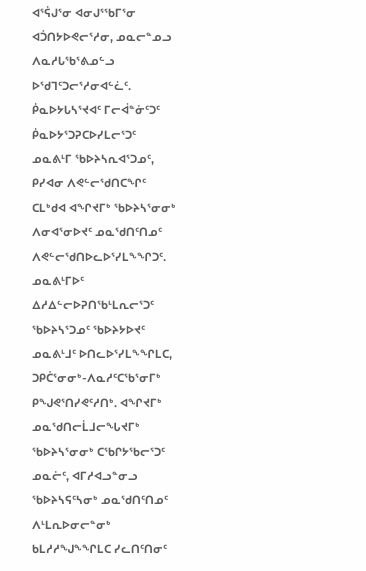ᐊᕐᕌᒍᕐᓂ ᐊᓂᒍᕐᖃᒥᕐᓂ ᐊᑑᑎᔭᐅᕙᓕᕐᓱᓂ, ᓄᓇᓕᓐᓄᓗ ᐱᓇᓱᒐᖃᕐᕕᓄᓪᓗ ᐅᖁᒣᑦᑐᓕᕐᓱᓂᐊᓪᓛᑦ. ᑮᓇᐅᔭᒐᓴᕐᔪᐊᑦ ᒥᓕᐋᓐᓃᑦᑐᑦ ᑮᓇᐅᔭᕐᑐᕈᑕᐅᓯᒪᓕᕐᑐᑦ ᓄᓇᕕᒻᒥ ᖃᐅᔨᓴᕆᐊᕐᑐᓄᑦ, ᑭᓯᐊᓂ ᐱᕙᓪᓕᖁᑎᑕᖏᑦ ᑕᒪᒃᑯᐊ ᐊᖏᔪᒥᒃ ᖃᐅᔨᓴᕐᓂᓂᒃ ᐱᓂᐊᕐᓂᐅᔪᑦ ᓄᓇᖁᑎᑦᑎᓄᑦ ᐱᕙᓪᓕᖁᑎᐅᓚᐅᕐᓯᒪᖕᖏᑐᑦ. ᓄᓇᕕᒻᒥᐅᑦ ᐃᓱᐃᓪᓕᐅᕈᑎᖃᒻᒪᕆᓕᕐᑐᑦ ᖃᐅᔨᓴᕐᑐᓄᑦ ᖃᐅᔨᔭᐅᔪᑦ ᓄᓇᕕᒻᒧᑦ ᐅᑎᓚᐅᕐᓯᒪᖕᖏᒪᑕ, ᑐᑭᑖᕐᓂᓂᒃ-ᐱᓇᓱᑦᑕᖃᕐᓂᒥᒃ ᑭᖑᕙᕐᑎᓯᕙᑦᓱᑎᒃ. ᐊᖏᔪᒥᒃ ᓄᓇᖁᑎᓕᒫᒧᓕᖓᔪᒥᒃ ᖃᐅᔨᓴᕐᓂᓂᒃ ᑕᖃᒋᔭᖃᓕᕐᑐᑦ ᓄᓇᓖᑦ, ᐊᒥᓱᐊᓗᓐᓂᓗ ᖃᐅᔨᓴᕋᑦᓴᓂᒃ ᓄᓇᖁᑎᑦᑎᓄᑦ ᐱᒻᒪᕆᐅᓂᓕᓐᓂᒃ ᑲᒪᓱᓱᖑᖕᖏᒪᑕ ᓯᓚᑎᑦᑎᓂᑦ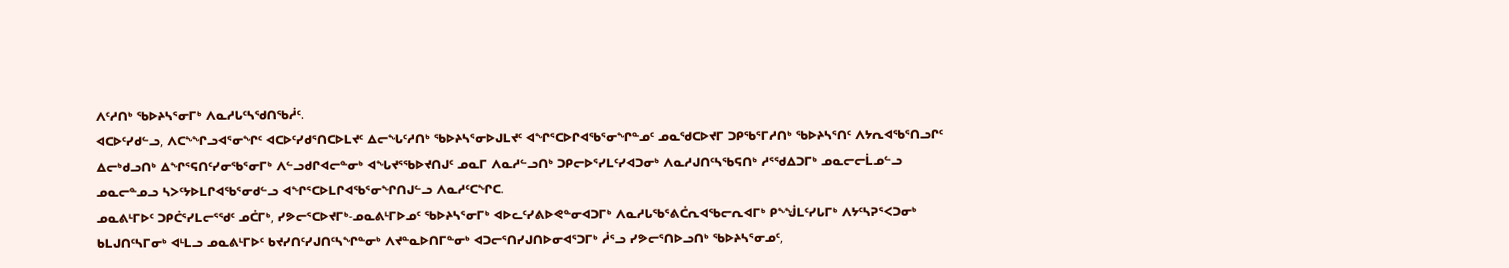ᐱᑦᓱᑎᒃ ᖃᐅᔨᓴᕐᓂᒥᒃ ᐱᓇᓱᒐᑦᓴᖁᑎᖃᓲᑦ.
ᐊᑕᐅᑦᓯᑯᓪᓗ, ᐱᑕᖕᖏᓗᐊᕐᓂᖏᑦ ᐊᑕᐅᑦᓯᑯᕐᑎᑕᐅᒪᔪᑦ ᐃᓕᖓᑦᓱᑎᒃ ᖃᐅᔨᓴᕐᓂᐅᒍᒪᔪᑦ ᐊᖏᕐᑕᐅᒋᐊᖃᕐᓂᖏᓐᓄᑦ ᓄᓇᖁᑕᐅᔪᒥ ᑐᑭᖃᕐᒥᓱᑎᒃ ᖃᐅᔨᓴᕐᑎᑦ ᐱᔭᕆᐊᖃᕐᑎᓗᒋᑦ ᐃᓕᒃᑯᓗᑎᒃ ᐃᖏᕐᕋᑎᑦᓯᓂᖃᕐᓂᒥᒃ ᐱᓪᓗᑯᒋᐊᓕᓐᓂᒃ ᐊᖓᔪᕐᖃᐅᔪᑎᒍᑦ ᓄᓇᒥ ᐱᓇᓱᓪᓗᑎᒃ ᑐᑭᓕᐅᕐᓯᒪᑦᓯᐊᑐᓂᒃ ᐱᓇᓱᒍᑎᑦᓴᖃᕋᑎᒃ ᓱᕐᖁᐃᑐᒥᒃ ᓄᓇᓕᓕᒫᓄᓪᓗ ᓄᓇᓕᓐᓄᓗ ᓴᐳᑦᔭᐅᒪᒋᐊᖃᕐᓂᑯᓪᓗ ᐊᖏᕐᑕᐅᒪᒋᐊᖃᕐᓂᖏᑎᒍᓪᓗ ᐱᓇᓱᑦᑕᖏᑕ.
ᓄᓇᕕᒻᒥᐅᑦ ᑐᑭᑖᕐᓯᒪᓕᕐᖁᑦ ᓄᑖᒥᒃ, ᓯᕗᓕᕐᑕᐅᔪᒥᒃ-ᓄᓇᕕᒻᒥᐅᓄᑦ ᖃᐅᔨᓴᕐᓂᒥᒃ ᐊᐅᓚᑦᓯᕕᐅᕙᓐᓂᐊᑐᒥᒃ ᐱᓇᓱᒐᖃᕐᕕᑖᕆᐊᖃᓕᕆᐊᒥᒃ ᑭᖕᖒᒪᑦᓯᒐᒥᒃ ᐱᔭᑦᓴᕈᕐᐸᑐᓂᒃ ᑲᒪᒍᑎᑦᓴᒥᓂᒃ ᐊᒻᒪᓗ ᓄᓇᕕᒻᒥᐅᑦ ᑲᔪᓯᑎᑦᓯᒍᑎᑦᓴᖏᓐᓂᒃ ᐱᔪᓐᓇᐅᑎᒥᓐᓂᒃ ᐊᑐᓕᕐᑎᓯᒍᑎᐅᓂᐊᕐᑐᒥᒃ ᓲᕐᓗ ᓯᕗᓕᕐᑎᐅᓗᑎᒃ ᖃᐅᔨᓴᕐᓂᓄᑦ,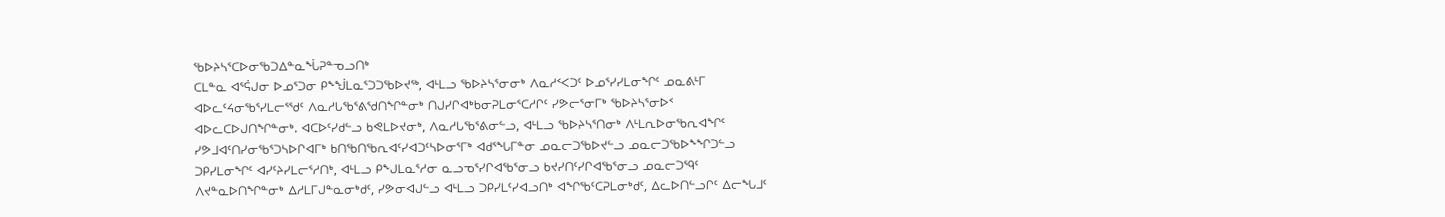ᖃᐅᔨᓴᕐᑕᐅᓂᖃᑐᐃᓐᓇᖔᕈᓐᓀᓗᑎᒃ
ᑕᒪᓐᓇ ᐊᕐᕌᒍᓂ ᐅᓄᕐᑐᓂ ᑭᖕᖒᒪᓇᕐᑐᑐᖃᐅᔪᖅ, ᐊᒻᒪᓗ ᖃᐅᔨᓴᕐᓂᓂᒃ ᐱᓇᓱᑉᐸᑐᑦ ᐅᓄᕐᓯᓯᒪᓂᖏᑦ ᓄᓇᕕᒻᒥ ᐊᐅᓚᑦᔦᓂᖃᕐᓯᒪᓕᕐᖁᑦ ᐱᓇᓱᒐᖃᕐᕕᖁᑎᖏᓐᓂᒃ ᑎᒍᓯᒋᐊᒃᑲᓂᕈᒪᓂᕐᑕᓱᒋᑦ ᓯᕗᓕᕐᓂᒥᒃ ᖃᐅᔨᓴᕐᓂᐅᑉ ᐊᐅᓚᑕᐅᒍᑎᖏᓐᓂᒃ. ᐊᑕᐅᑦᓯᑯᓪᓗ ᑲᕙᒪᐅᔪᓂᒃ, ᐱᓇᓱᒐᖃᕐᕕᓂᓪᓗ, ᐊᒻᒪᓗ ᖃᐅᔨᓴᕐᑎᓂᒃ ᐱᒻᒪᕆᐅᓂᖃᕆᐊᖏᑦ ᓯᕗᒧᐊᑦᑎᓯᓂᖃᕐᑐᓴᐅᒋᐊᒥᒃ ᑲᑎᖃᑎᖃᕆᐊᑦᓯᐊᑐᑦᓴᐅᓂᕐᒥᒃ ᐊᑯᕐᖓᒥᓐᓂ ᓄᓇᓕᑐᖃᐅᔪᓪᓗ ᓄᓇᓕᑐᖃᐅᖕᖏᑐᓪᓗ ᑐᑭᓯᒪᓂᖏᑦ ᐊᓯᑦᔨᓯᒪᓕᕐᓱᑎᒃ, ᐊᒻᒪᓗ ᑭᖕᒍᒪᓇᕐᓱᓂ ᓇᓗᓀᕐᓯᒋᐊᖃᕐᓂᓗ ᑲᔪᓯᑎᑦᓯᒋᐊᖃᕐᓂᓗ ᓄᓇᓕᑐᙯᑦ ᐱᔪᓐᓇᐅᑎᖏᓐᓂᒃ ᐃᓱᒪᒥᒍᓐᓇᓂᒃᑯᑦ, ᓯᕗᓂᐊᒍᓪᓗ ᐊᒻᒪᓗ ᑐᑭᓯᒪᑦᓯᐊᓗᑎᒃ ᐊᖏᖃᑦᑕᕈᒪᓂᒃᑯᑦ, ᐃᓚᐅᑎᓪᓗᒋᑦ ᐃᓕᖓᒧᑦ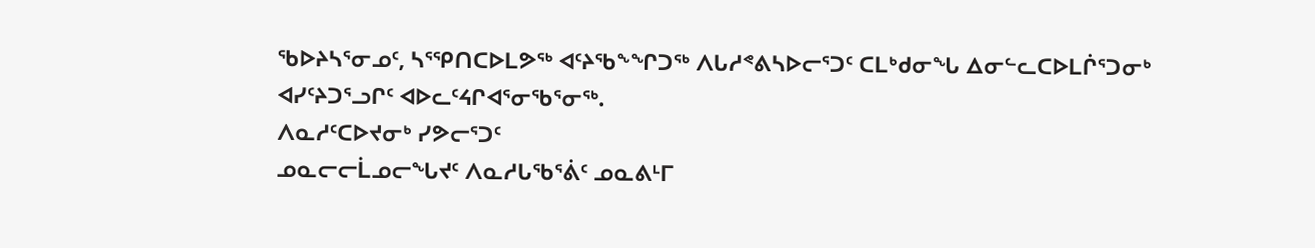ᖃᐅᔨᓴᕐᓂᓄᑦ, ᓴᕐᕿᑎᑕᐅᒪᕗᖅ ᐊᑦᔨᖃᖕᖏᑐᖅ ᐱᒐᓱᕝᕕᓴᐅᓕᕐᑐᑦ ᑕᒪᒃᑯᓂᖓ ᐃᓂᓪᓚᑕᐅᒪᒌᕐᑐᓂᒃ ᐊᓯᑦᔨᑐᕐᓗᒋᑦ ᐊᐅᓚᑦᔦᒋᐊᕐᓂᖃᕐᓂᖅ.
ᐱᓇᓱᑦᑕᐅᔪᓂᒃ ᓯᕗᓕᕐᑐᑦ
ᓄᓇᓕᓕᒫᓄᓕᖓᔪᑦ ᐱᓇᓱᒐᖃᕐᕖᑦ ᓄᓇᕕᒻᒥ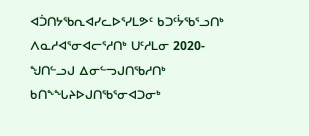ᐊᑑᑎᔭᖃᕆᐊᓯᓚᐅᕐᓯᒪᕗᑦ ᑲᑐᑦᔮᖃᕐᓗᑎᒃ ᐱᓇᓱᐊᕐᓂᐊᓕᕐᓱᑎᒃ ᑌᑦᓱᒪᓂ 2020-ᖑᑎᓪᓗᒍ ᐃᓂᓪᓓᒍᑎᖃᓱᑎᒃ ᑲᑎᖕᖓᔨᐅᒍᑎᖃᕐᓂᐊᑐᓂᒃ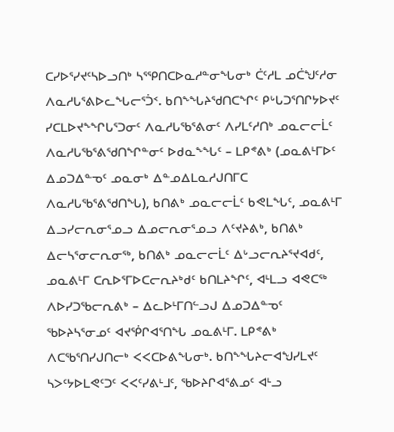ᑕᓯᐅᕐᓯᔪᑦᓴᐅᓗᑎᒃ ᓴᕐᕿᑎᑕᐅᓇᓱᓐᓂᖓᓂᒃ ᑖᑦᓱᒪ ᓄᑖᖑᑦᓱᓂ ᐱᓇᓱᒐᕐᕕᐅᓚᖓᓕᕐᑑᑉ. ᑲᑎᖕᖓᔨᖁᑎᑕᖏᑦ ᑭᒡᒐᑐᕐᑎᒋᔭᐅᔪᑦ ᓯᑕᒪᐅᔪᖕᖏᒐᕐᑐᓂᑦ ᐱᓇᓱᒐᖃᕐᕕᓂᑦ ᐱᓯᒪᑦᓱᑎᒃ ᓄᓇᓕᓕᒫᑦ ᐱᓇᓱᒐᖃᕐᕕᖁᑎᖏᓐᓂᑦ ᐅᑯᓇᖕᖓᑦ – ᒪᑭᕝᕕᒃ (ᓄᓇᕕᒻᒥᐅᑦ ᐃᓄᑐᐃᓐᓀᑦ ᓄᓇᓂᒃ ᐃᓐᓄᐃᒪᓇᓱᒍᑎᒥᑕ ᐱᓇᓱᒐᖃᕐᕕᖁᑎᖓ), ᑲᑎᕕᒃ ᓄᓇᓕᓕᒫᑦ ᑲᕙᒪᖓᑦ, ᓄᓇᕕᒻᒥ ᐃᓗᓯᓕᕆᓂᕐᓄᓗ ᐃᓄᓕᕆᓂᕐᓄᓗ ᐱᑦᔪᔨᕕᒃ, ᑲᑎᕕᒃ ᐃᓕᓴᕐᓂᓕᕆᓂᖅ, ᑲᑎᕕᒃ ᓄᓇᓕᓕᒫᑦ ᐃᒡᓗᓕᕆᔨᕐᔪᐊᑯᑦ, ᓄᓇᕕᒻᒥ ᑕᕆᐅᕐᒥᐅᑕᓕᕆᔨᒃᑯᑦ ᑲᑎᒪᔨᖏᑦ, ᐊᒻᒪᓗ ᐊᕙᑕᖅ ᐱᐅᓯᑐᖃᓕᕆᕕᒃ – ᐃᓚᐅᒻᒥᑎᓪᓗᒍ ᐃᓄᑐᐃᓐᓀᑦ ᖃᐅᔨᓴᕐᓂᓄᑦ ᐊᔪᖀᒋᐊᕐᑎᖓ ᓄᓇᕕᒻᒥ. ᒪᑭᕝᕕᒃ ᐱᑕᖃᕐᑎᓯᒍᑎᓕᒃ ᐸᐸᑕᐅᕕᖓᓂᒃ. ᑲᑎᖕᖓᔨᓕᐊᖑᓯᒪᔪᑦ ᓴᐳᑦᔭᐅᒪᕙᑦᑐᑦ ᐸᐸᑦᓯᕕᒻᒧᑦ, ᖃᐅᔨᒋᐊᕐᕕᓄᑦ ᐊᒻᓗ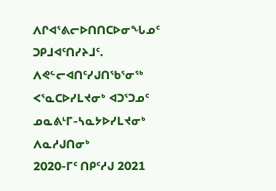ᐱᒋᐊᕐᕕᓕᐅᑎᑎᑕᐅᓂᖓᓄᑦ ᑐᑭᒧᐊᑦᑎᓯᔨᒧᑦ.
ᐱᕙᓪᓕᐊᑎᑦᓯᒍᑎᖃᕐᓂᖅ ᐸᕐᓇᑕᐅᓯᒪᔪᓂᒃ ᐊᑐᕐᑐᓄᑦ ᓄᓇᕕᒻᒥ-ᓴᓇᔭᐅᓯᒪᔪᓂᒃ ᐱᓇᓱᒍᑎᓂᒃ
2020-ᒥᑦ ᑎᑭᑦᓱᒍ 2021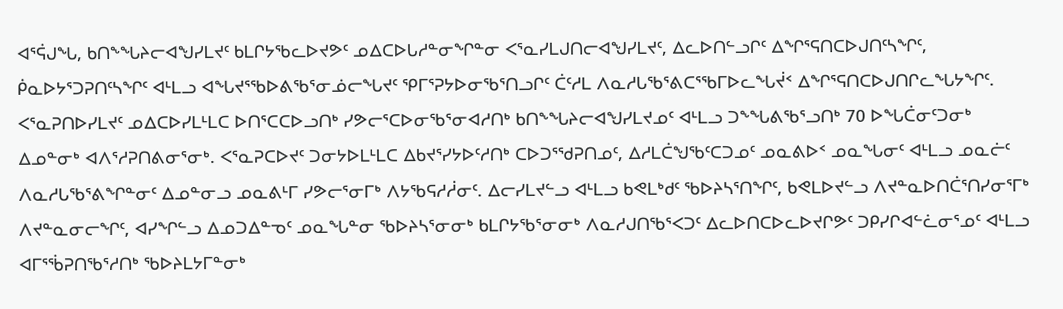ᐊᕐᕌᒍᖓ, ᑲᑎᖕᖓᔨᓕᐊᖑᓯᒪᔪᑦ ᑲᒪᒋᔭᖃᓚᐅᔪᕗᑦ ᓄᐃᑕᐅᒐᓱᓐᓂᖏᓐᓂ ᐸᕐᓇᓯᒪᒍᑎᓕᐊᖑᓯᒪᔪᑦ, ᐃᓚᐅᑎᓪᓗᒋᑦ ᐃᖏᕐᕋᑎᑕᐅᒍᑎᑦᓴᖏᑦ, ᑮᓇᐅᔭᕐᑐᕈᑎᑦᓴᖏᑦ ᐊᒻᒪᓗ ᐊᖓᔪᕐᖃᐅᕕᖃᕐᓂᓅᓕᖓᔪᑦ ᕿᒥᕐᕈᔭᐅᓂᖃᕐᑎᓗᒋᑦ ᑖᑦᓱᒪ ᐱᓇᓱᒐᖃᕐᕕᑕᕐᖃᒥᐅᓚᖓᔫᑉ ᐃᖏᕐᕋᑎᑕᐅᒍᑎᒋᓚᖓᔭᖏᑦ. ᐸᕐᓇᕈᑎᐅᓯᒪᔪᑦ ᓄᐃᑕᐅᓯᒪᒻᒪᑕ ᐅᑎᕐᑕᑕᐅᓗᑎᒃ ᓯᕗᓕᕐᑕᐅᓂᖃᕐᓂᐊᓱᑎᒃ ᑲᑎᖕᖓᔨᓕᐊᖑᓯᒪᔪᓄᑦ ᐊᒻᒪᓗ ᑐᖕᖓᕕᖃᕐᓗᑎᒃ 70 ᐅᖓᑖᓂᑦᑐᓂᒃ ᐃᓄᓐᓂᒃ ᐊᐱᕐᓱᕈᑎᕕᓂᕐᓂᒃ. ᐸᕐᓇᕈᑕᐅᔪᑦ ᑐᓂᔭᐅᒪᒻᒪᑕ ᐃᑲᔪᕐᓯᔭᐅᑦᓱᑎᒃ ᑕᐅᑐᕐᖁᕈᑎᓄᑦ, ᐃᓱᒪᑖᖑᖃᑦᑕᑐᓄᑦ ᓄᓇᕕᐅᑉ ᓄᓇᖓᓂᑦ ᐊᒻᒪᓗ ᓄᓇᓖᑦ ᐱᓇᓱᒐᖃᕐᕕᖏᓐᓂᑦ ᐃᓄᓐᓂᓗ ᓄᓇᕕᒻᒥ ᓯᕗᓕᕐᓂᒥᒃ ᐱᔭᖃᕋᓱᓲᓂᑦ. ᐃᓕᓯᒪᔪᓪᓗ ᐊᒻᒪᓗ ᑲᕙᒪᒃᑯᑦ ᖃᐅᔨᓴᕐᑎᖏᑦ, ᑲᕙᒪᐅᔪᓪᓗ ᐱᔪᓐᓇᐅᑎᑖᕐᑎᓯᓂᕐᒥᒃ ᐱᔪᓐᓇᓂᓕᖏᑦ, ᐊᓯᖏᓪᓗ ᐃᓄᑐᐃᓐᓀᑦ ᓄᓇᖓᓐᓂ ᖃᐅᔨᓴᕐᓂᓂᒃ ᑲᒪᒋᔭᖃᕐᓂᓂᒃ ᐱᓇᓱᒍᑎᖃᕐᐸᑐᑦ ᐃᓚᐅᑎᑕᐅᓚᐅᔪᒋᕗᑦ ᑐᑭᓯᒋᐊᓪᓛᓂᕐᓄᑦ ᐊᒻᒪᓗ ᐊᒥᕐᖄᕈᑎᖃᕐᓱᑎᒃ ᖃᐅᔨᒪᔭᒥᓐᓂᒃ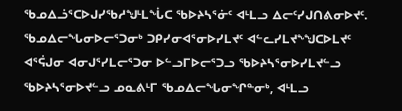ᖃᓄᐃᓘᕐᑕᐅᒍᓯᖃᓱᖑᒻᒪᖔᑕ ᖃᐅᔨᓴᕐᓃᑦ ᐊᒻᒪᓗ ᐃᓕᑦᓯᒍᑎᕕᓂᐅᔪᑦ. ᖃᓄᐃᓕᖓᓂᐅᓕᕐᑐᓂᒃ ᑐᑭᓯᓂᐊᕐᓂᐅᓯᒪᔪᑦ ᐊᓪᓚᓯᒪᔪᖕᖑᑕᐅᒪᔪᑦ ᐊᕐᕌᒍᓂ ᐊᓂᒍᕐᓯᒪᓕᕐᑐᓂ ᐅᓪᓗᒥᐅᓕᕐᑐᓗ ᖃᐅᔨᓴᕐᓂᐅᓯᒪᔪᓪᓗ ᖃᐅᔨᓴᕐᓂᐅᔪᓪᓗ ᓄᓇᕕᒻᒥ ᖃᓄᐃᓕᖓᓂᖏᓐᓂᒃ, ᐊᒻᒪᓗ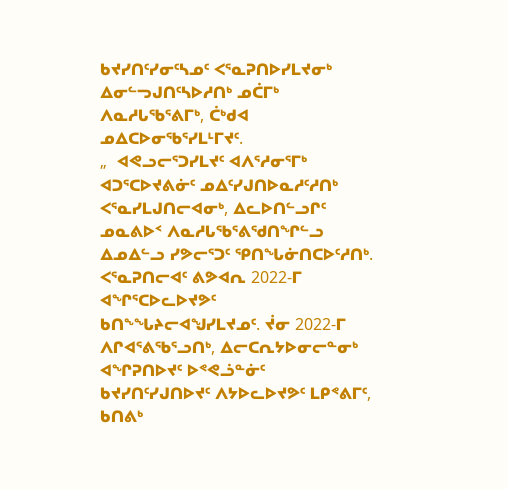ᑲᔪᓯᑎᑦᓯᓂᑦᓴᓄᑦ ᐸᕐᓇᕈᑎᐅᓯᒪᔪᓂᒃ ᐃᓂᓪᓓᒍᑎᑦᓴᐅᓱᑎᒃ ᓄᑖᒥᒃ ᐱᓇᓱᒐᖃᕐᕕᒥᒃ, ᑖᒃᑯᐊ ᓄᐃᑕᐅᓂᖃᕐᓯᒪᒻᒥᔪᑦ.
„  ᐊᕙᓗᓕᕐᑐᓯᒪᔪᑦ ᐊᐱᕐᓱᓂᕐᒥᒃ ᐊᑐᕐᑕᐅᔪᕕᓃᑦ ᓄᐃᑦᓯᒍᑎᐅᓇᓱᑦᓱᑎᒃ ᐸᕐᓇᓯᒪᒍᑎᓕᐊᓂᒃ, ᐃᓚᐅᑎᓪᓗᒋᑦ ᓄᓇᕕᐅᑉ ᐱᓇᓱᒐᖃᕐᕕᖁᑎᖏᓪᓗ ᐃᓄᐃᓪᓗ ᓯᕗᓕᕐᑐᑦ ᕿᑎᖓᓃᑎᑕᐅᑦᓱᑎᒃ.
ᐸᕐᓇᕈᑎᓕᐊᑦ ᕕᕗᐊᕆ 2022-ᒥ ᐊᖏᕐᑕᐅᓚᐅᔪᕗᑦ ᑲᑎᖕᖓᔨᓕᐊᖑᓯᒪᔪᓄᑦ. ᔫᓂ 2022-ᒥ ᐱᒋᐊᕐᕕᖃᕐᓗᑎᒃ, ᐃᓕᑕᕆᔭᐅᓂᓕᓐᓂᒃ ᐊᖏᕈᑎᐅᔪᑦ ᐅᕝᕙᓘᓐᓃᑦ ᑲᔪᓯᑎᑦᓯᒍᑎᐅᔪᑦ ᐱᔭᐅᓚᐅᔪᕗᑦ ᒪᑭᕝᕕᒥᑦ, ᑲᑎᕕᒃ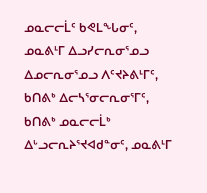ᓄᓇᓕᓕᒫᑦ ᑲᕙᒪᖓᓂᑦ, ᓄᓇᕕᒻᒥ ᐃᓗᓯᓕᕆᓂᕐᓄᓗ ᐃᓄᓕᕆᓂᕐᓄᓗ ᐱᑦᔪᔨᕕᒻᒥᑦ, ᑲᑎᕕᒃ ᐃᓕᓴᕐᓂᓕᕆᓂᕐᒥᑦ, ᑲᑎᕕᒃ ᓄᓇᓕᓕᒫᒃ ᐃᒡᓗᓕᕆᔨᕐᔪᐊᑯᓐᓂᑦ, ᓄᓇᕕᒻᒥ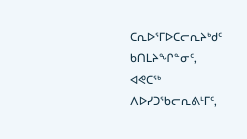ᑕᕆᐅᕐᒥᐅᑕᓕᕆᔨᒃᑯᑦ ᑲᑎᒪᔨᖏᓐᓂᑦ, ᐊᕙᑕᖅ ᐱᐅᓯᑐᖃᓕᕆᕕᒻᒥᑦ,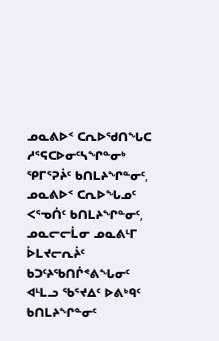ᓄᓇᕕᐅᑉ ᑕᕆᐅᖁᑎᖓᑕ ᓱᕐᕋᑕᐅᓂᑦᓴᖏᓐᓂᒃ ᕿᒥᕐᕈᔩᑦ ᑲᑎᒪᔨᖏᓐᓂᑦ, ᓄᓇᕕᐅᑉ ᑕᕆᐅᖓᓄᑦ ᐸᕐᓀᑏᑦ ᑲᑎᒪᔨᖏᓐᓂᑦ, ᓄᓇᓕᓕᒫᓂ ᓄᓇᕕᒻᒥ ᐆᒪᔪᓕᕆᔩᑦ ᑲᑐᑦᔨᖃᑎᒌᕝᕕᖓᓂᑦ ᐊᒻᒪᓗ ᖃᕐᔪᐃᑦ ᐅᕕᒃᑫᑦ ᑲᑎᒪᔨᖏᓐᓂᑦ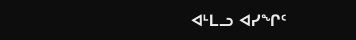ᐊᒻᒪᓗ ᐊᓯᖏᑦ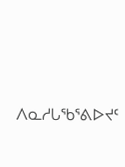ᐱᓇᓱᒐᖃᕐᕕᐅᔪᑦ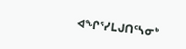ᐊᖏᕐᓯᒪᒍᑎᑦᓴᓂᒃ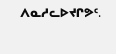ᐱᓇᓱᓚᐅᔪᒋᕗᑦ.